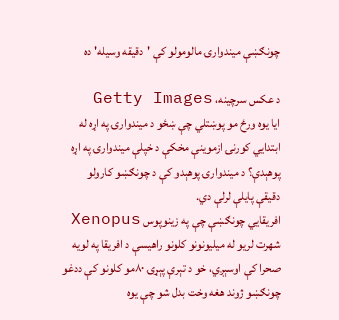چونګښې میندوارۍ مالومولو کې 'دقیقه وسیله' ده

د عکس سرچینه، Getty Images
ایا یوه ورځ مو پوښتلي چې ښځو د میندوارۍ په اړه له ابتدايي کورنۍ ازموینې مخکې د خپلې میندوارۍ په اړه پوهېدې؟ د میندوارۍ پوهېدو کې د چونګښو کارولو دقیقې پایلې لرلې دي.
افریقايي چونګښې چې په زینوپوس Xenopus شهرت لريو له میلیونونو کلونو راهیسې د افریقا په لویه صحرا کې اوسېږي، خو د تېرې پېړۍ ۸۰مو کلونو کې ددغو چونګښو ژوند هغه وخت بدل شو چې یوه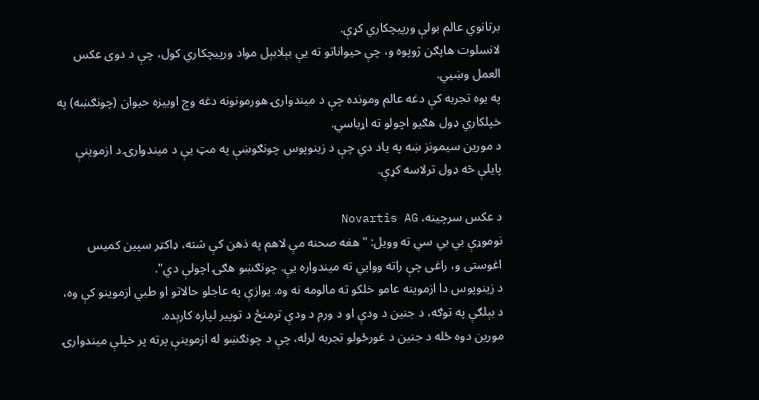برتانوي عالم بولې ورپیچکاري کړې.
لانسلوت هاپګن ژوپوه و، چې حیواناتو ته یې بېلابېل مواد ورپیچکاري کول، چې د دوی عکس العمل وښيي.
په یوه تجربه کې دغه عالم ومونده چې د میندوارۍ هورمونونه دغه وچ اوبیزه حیوان (چونګښه) په خپلکاري ډول هګیو اچولو ته اړباسي.
د مورین سیمونز ښه په یاد دي چې د زینوپوس چونګوښې په مټ یې د میندوارۍ د ازموینې پایلې څه ډول ترلاسه کړې.

د عکس سرچینه، Novartis AG
نوموړې بي بي سي ته وویل: "هغه صحنه مې لاهم په ذهن کې شته، ډاکټر سپین کمیس اغوستی و، راغی چې راته ووايي ته میندواره یې. چونګښو هګۍ اچولې دي".
د زینوپوس دا ازموینه عامو خلکو ته مالومه نه وه. یوازې په عاجلو حالاتو او طبي ازموینو کې وه، د بېلګې په توګه، د جنین د ودې او د ورم د ودې ترمنځ د توپیر لپاره کارېده.
مورین دوه ځله د جنین د غورځولو تجربه لرله، چې د چونګښو له ازموینې پرته پر خپلې میندوارۍ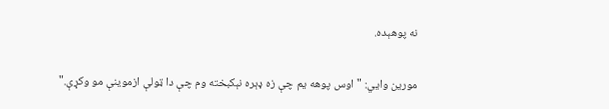نه پوهېده.

مورین وايي: "اوس پوهه یم چې زه ډېره نېکبخته وم چې دا ټولې ازموینې مو وکړې."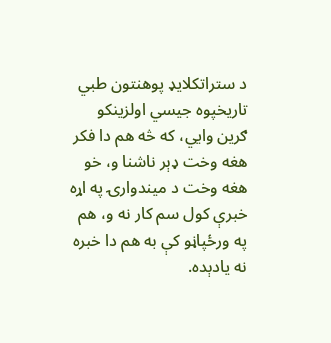د ستراتکلایډ پوهنتون طبي تاریخپوه جیسي اولزینکو ګرین وايي، که څه هم دا فکر هغه وخت ډېر ناشنا و، خو هغه وخت د میندوارۍ په اړه خبرې کول سم کار نه و، هم په ورځپاڼو کې به هم دا خبره نه یادېده.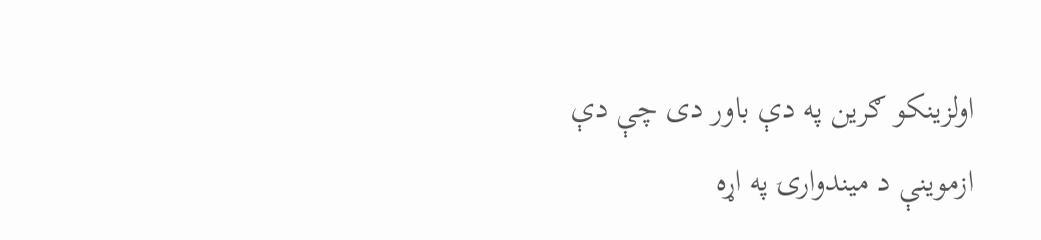اولزینکو ګرین په دې باور دی چې دې ازموینې د میندوارۍ په اړه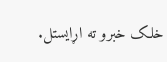خلک خبرو ته اړایستل.